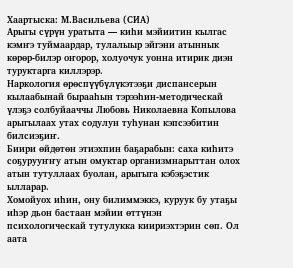Хаартыска: М.Васильева (СИА)
Арыгы сүрүн уратыта — киһи мэйиитин кылгас кэмҥэ туймаардар, тулалыыр эйгэни атыннык көрөр-билэр оҥорор, холуочук уонна итирик диэн туруктарга киллэрэр.
Наркология өрөспүүбүлүкэтээҕи диспансерын кылаабынай бырааһын тэрээһин-методическай үлэҕэ солбуйааччы Любовь Николаевна Копылова арыгылаах утах содулун туһунан кэпсээбитин билсиэҕиҥ.
Биири өйдөтөн этиэхпин баҕарабын: саха киһитэ соҕурууҥҥу атын омуктар организмнарыттан олох атын тутуллаах буолан, арыгыга кэбэҕэстик ылларар.
Хомойуох иһин, ону билиммэккэ, куруук бу утаҕы иһэр дьон бастаан мэйии өттүнэн психологическай тутулукка киириэхтэрин сөп. Ол аата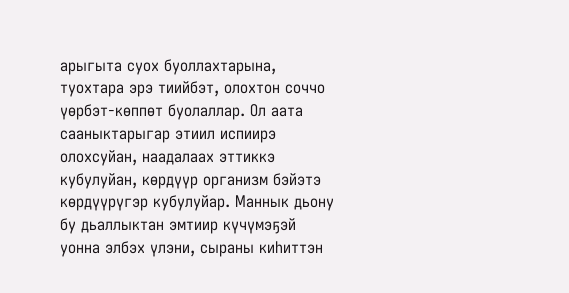арыгыта суох буоллахтарына, туохтара эрэ тиийбэт, олохтон соччо үөрбэт-көппөт буолаллар. Ол аата сааныктарыгар этиил испиирэ олохсуйан, наадалаах эттиккэ кубулуйан, көрдүүр организм бэйэтэ көрдүүрүгэр кубулуйар. Маннык дьону бу дьаллыктан эмтиир күчүмэҕэй уонна элбэх үлэни, сыраны киһиттэн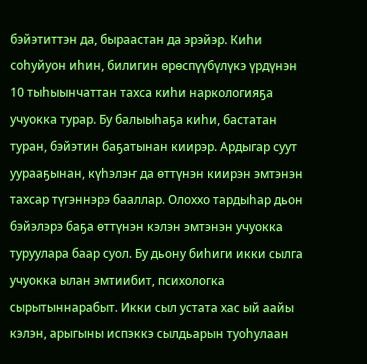бэйэтиттэн да, быраастан да эрэйэр. Киһи соһуйуон иһин, билигин өрөспүүбүлүкэ үрдүнэн 10 тыһыынчаттан тахса киһи наркологияҕа учуокка турар. Бу балыыһаҕа киһи, бастатан туран, бэйэтин баҕатынан киирэр. Ардыгар суут уурааҕынан, күһэлэҥ да өттүнэн киирэн эмтэнэн тахсар түгэннэрэ бааллар. Олоххо тардыһар дьон бэйэлэрэ баҕа өттүнэн кэлэн эмтэнэн учуокка туруулара баар суол. Бу дьону биһиги икки сылга учуокка ылан эмтиибит, психологка сырытыннарабыт. Икки сыл устата хас ый аайы кэлэн, арыгыны испэккэ сылдьарын туоһулаан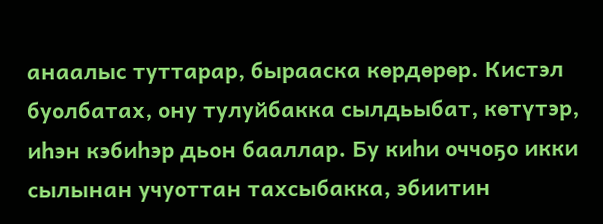анаалыс туттарар, бырааска көрдөрөр. Кистэл буолбатах, ону тулуйбакка сылдьыбат, көтүтэр, иһэн кэбиһэр дьон бааллар. Бу киһи оччоҕо икки сылынан учуоттан тахсыбакка, эбиитин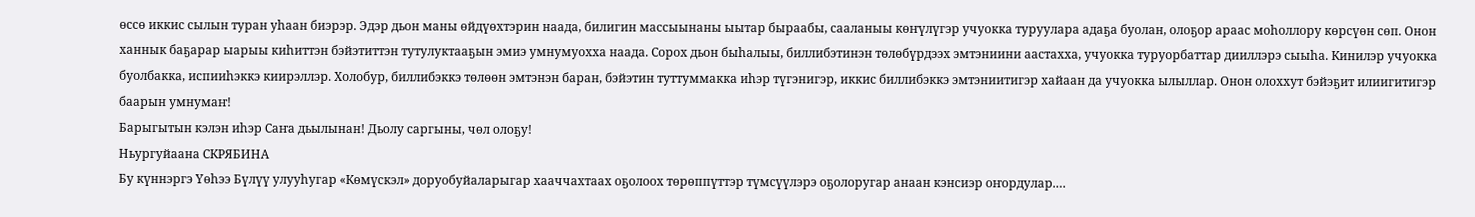өссө иккис сылын туран уһаан биэрэр. Эдэр дьон маны өйдүөхтэрин наада, билигин массыынаны ыытар быраабы, сааланыы көҥүлүгэр учуокка туруулара адаҕа буолан, олоҕор араас моһоллору көрсүөн сөп. Онон ханнык баҕарар ыарыы киһиттэн бэйэтиттэн тутулуктааҕын эмиэ умнумуохха наада. Сорох дьон быһалыы, биллибэтинэн төлөбүрдээх эмтэниини аастахха, учуокка туруорбаттар дииллэрэ сыыһа. Кинилэр учуокка буолбакка, испииһэккэ киирэллэр. Холобур, биллибэккэ төлөөн эмтэнэн баран, бэйэтин туттуммакка иһэр түгэнигэр, иккис биллибэккэ эмтэниитигэр хайаан да учуокка ылыллар. Онон олоххут бэйэҕит илиигитигэр баарын умнумаҥ!
Барыгытын кэлэн иһэр Саҥа дьылынан! Дьолу саргыны, чөл олоҕу!
Ньургуйаана СКРЯБИНА
Бу күннэргэ Үөһээ Бүлүү улууһугар «Көмүскэл» доруобуйаларыгар хааччахтаах оҕолоох төрөппүттэр түмсүүлэрэ оҕолоругар анаан кэнсиэр оҥордулар.…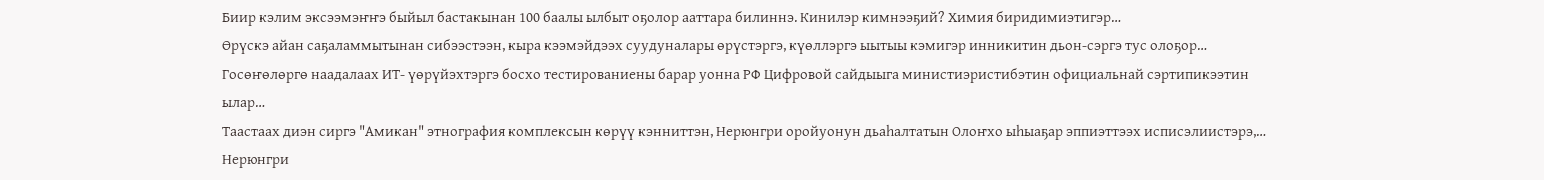Биир кэлим эксээмэҥҥэ быйыл бастакынан 100 баалы ылбыт оҕолор ааттара билиннэ. Кинилэр кимнээҕий? Химия биридимиэтигэр…
Өрүскэ айан саҕаламмытынан сибээстээн, кыра кээмэйдээх суудуналары өрүстэргэ, күөллэргэ ыытыы кэмигэр инникитин дьон-сэргэ тус олоҕор…
Госөҥөлөргө наадалаах ИТ- үөрүйэхтэргэ босхо тестированиены барар уонна РФ Цифровой сайдыыга министиэристибэтин официальнай сэртипикээтин ылар…
Таастаах диэн сиргэ "Амикан" этнография комплексын көрүү кэнниттэн, Нерюнгри оройуонун дьаһалтатын Олоҥхо ыһыаҕар эппиэттээх исписэлиистэрэ,…
Нерюнгри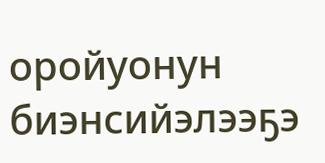оройуонун биэнсийэлээҕэ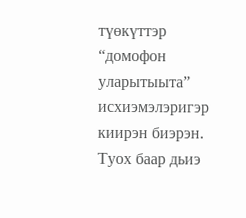түөкүттэр “домофон уларытыыта” исхиэмэлэригэр киирэн биэрэн. Туох баар дьиэ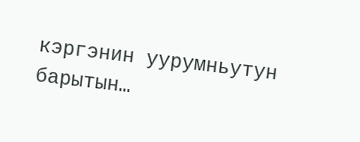кэргэнин уурумньутун барытын…